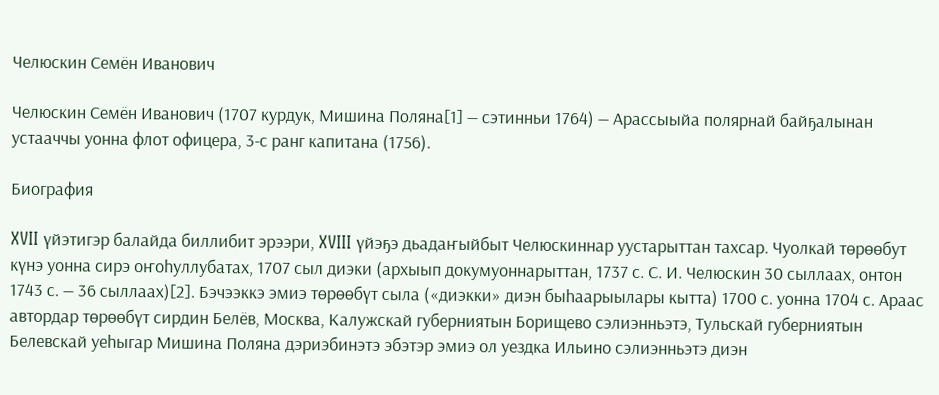Челюскин Семён Иванович

Челюскин Семён Иванович (1707 курдук, Мишина Поляна[1] — сэтинньи 1764) — Арассыыйа полярнай байҕалынан устааччы уонна флот офицера, 3-с ранг капитана (1756).

Биография

XVII үйэтигэр балайда биллибит эрээри, XVIII үйэҕэ дьадаҥыйбыт Челюскиннар уустарыттан тахсар. Чуолкай төрөөбут күнэ уонна сирэ оҥоһуллубатах, 1707 сыл диэки (архыып докумуоннарыттан, 1737 с. С. И. Челюскин 30 сыллаах, онтон 1743 с. — 36 сыллаах)[2]. Бэчээккэ эмиэ төрөөбүт сыла («диэкки» диэн быһаарыылары кытта) 1700 с. уонна 1704 с. Араас автордар төрөөбүт сирдин Белёв, Москва, Калужскай губерниятын Борищево сэлиэнньэтэ, Тульскай губерниятын Белевскай уеһыгар Мишина Поляна дэриэбинэтэ эбэтэр эмиэ ол уездка Ильино сэлиэнньэтэ диэн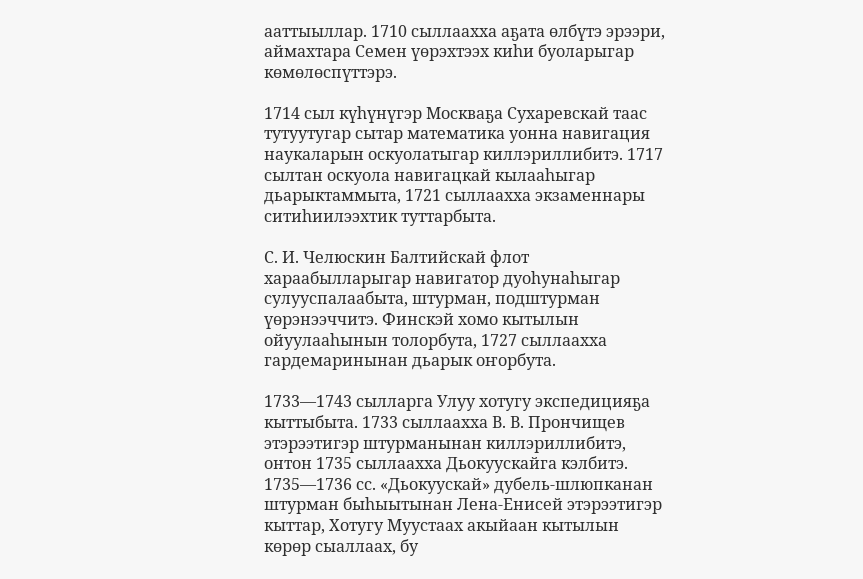ааттыыллар. 1710 сыллаахха аҕата өлбүтэ эрээри, аймахтара Семен үөрэхтээх киһи буоларыгар көмөлөспүттэрэ.

1714 сыл күһүнүгэр Москваҕа Сухаревскай таас тутуутугар сытар математика уонна навигация наукаларын оскуолатыгар киллэриллибитэ. 1717 сылтан оскуола навигацкай кылааһыгар дьарыктаммыта, 1721 сыллаахха экзаменнары ситиһиилээхтик туттарбыта.

С. И. Челюскин Балтийскай флот хараабылларыгар навигатор дуоһунаһыгар сулууспалаабыта, штурман, подштурман үөрэнээччитэ. Финскэй хомо кытылын ойуулааһынын толорбута, 1727 сыллаахха гардемаринынан дьарык оҥорбута.

1733—1743 сылларга Улуу хотугу экспедицияҕа кыттыбыта. 1733 сыллаахха В. В. Прончищев этэрээтигэр штурманынан киллэриллибитэ, онтон 1735 сыллаахха Дьокуускайга кэлбитэ. 1735—1736 сс. «Дьокуускай» дубель-шлюпканан штурман быһыытынан Лена-Енисей этэрээтигэр кыттар, Хотугу Муустаах акыйаан кытылын көрөр сыаллаах, бу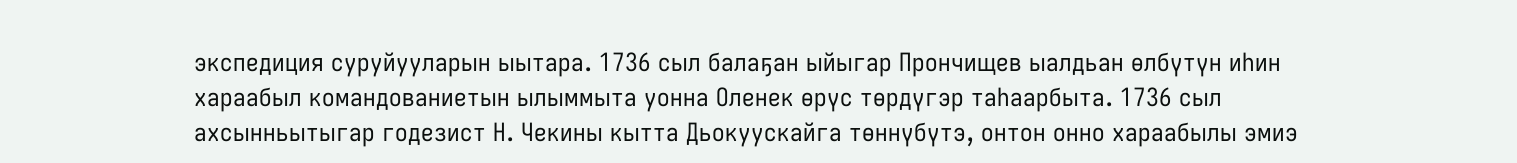экспедиция суруйууларын ыытара. 1736 сыл балаҕан ыйыгар Прончищев ыалдьан өлбүтүн иһин хараабыл командованиетын ылыммыта уонна Оленек өрүс төрдүгэр таһаарбыта. 1736 сыл ахсынньытыгар годезист Н. Чекины кытта Дьокуускайга төннүбүтэ, онтон онно хараабылы эмиэ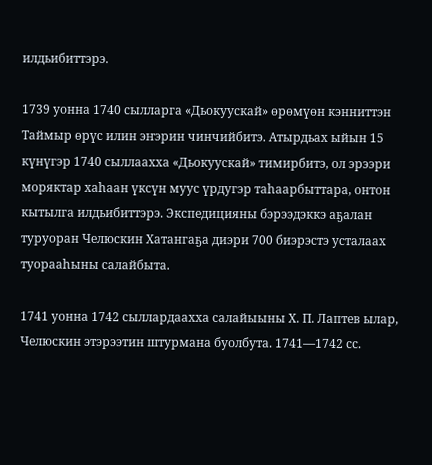илдьибиттэрэ.

1739 уонна 1740 сылларга «Дьокуускай» өрөмүөн кэнниттэн Таймыр өрүс илин эҥэрин чинчийбитэ. Атырдьах ыйын 15 күнүгэр 1740 сыллаахха «Дьокуускай» тимирбитэ, ол эрээри моряктар хаһаан үксүн муус үрдугэр таһаарбыттара, онтон кытылга илдьибиттэрэ. Экспедицияны бэрээдэккэ аҕалан туруоран Челюскин Хатангаҕа диэри 700 биэрэстэ усталаах туорааһыны салайбыта.

1741 уонна 1742 сыллардаахха салайыыны Х. П. Лаптев ылар, Челюскин этэрээтин штурмана буолбута. 1741—1742 сс.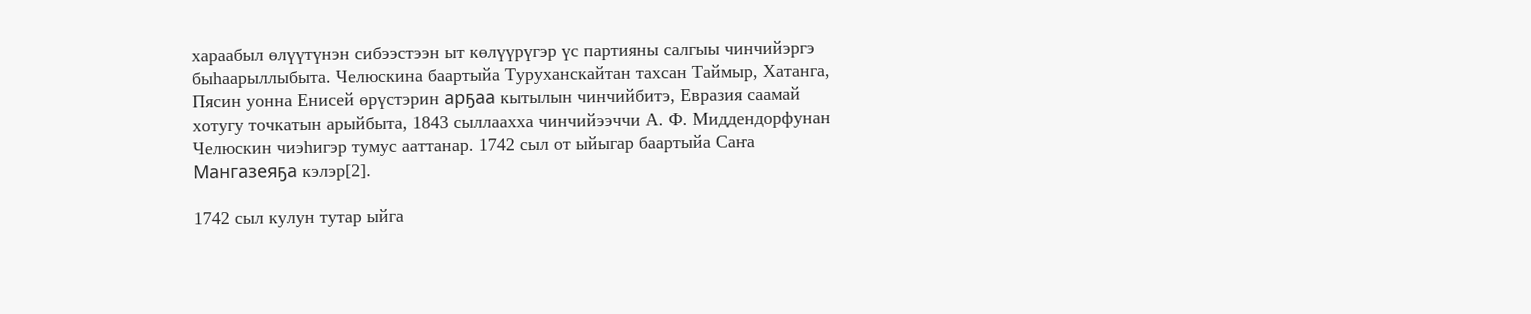хараабыл өлүүтүнэн сибээстээн ыт көлүүрүгэр үс партияны салгыы чинчийэргэ быһаарыллыбыта. Челюскина баартыйа Туруханскайтан тахсан Таймыр, Хатанга, Пясин уонна Енисей өрүстэрин арҕаа кытылын чинчийбитэ, Евразия саамай хотугу точкатын арыйбыта, 1843 сыллаахха чинчийээччи А. Ф. Миддендорфунан Челюскин чиэһигэр тумус ааттанар. 1742 сыл от ыйыгар баартыйа Саҥа Мангазеяҕа кэлэр[2].

1742 сыл кулун тутар ыйга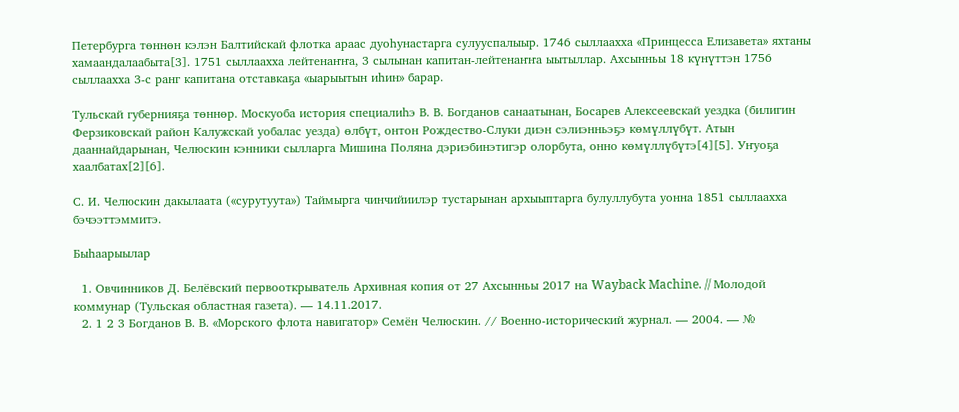Петербурга төннөн кэлэн Балтийскай флотка араас дуоһунастарга сулууспалыыр. 1746 сыллаахха «Принцесса Елизавета» яхтаны хамаандалаабыта[3]. 1751 сыллаахха лейтенаҥҥа, 3 сылынан капитан-лейтенаҥҥа ыытыллар. Ахсынньы 18 күнүттэн 1756 сыллаахха 3-с ранг капитана отставкаҕа «ыарыытын иһин» барар.

Тульскай губернияҕа төннөр. Москуоба история специалиһэ В. В. Богданов санаатынан, Босарев Алексеевскай уездка (билигин Ферзиковскай район Калужскай уобалас уезда) өлбүт, онтон Рождество-Слуки диэн сэлиэнньэҕэ көмүллүбүт. Атын дааннайдарынан, Челюскин кэнники сылларга Мишина Поляна дэриэбинэтигэр олорбута, онно көмүллүбүтэ[4][5]. Уҥуоҕа хаалбатах[2][6].

С. И. Челюскин дакылаата («сурутуута») Таймырга чинчийиилэр тустарынан архыыптарга булуллубута уонна 1851 сыллаахха бэчээттэммитэ.

Быһаарыылар

  1. Овчинников Д. Белёвский первооткрыватель Архивная копия от 27 Ахсынньы 2017 на Wayback Machine. // Молодой коммунар (Тульская областная газета). — 14.11.2017.
  2. 1 2 3 Богданов В. В. «Морского флота навигатор» Семён Челюскин. // Военно-исторический журнал. — 2004. — №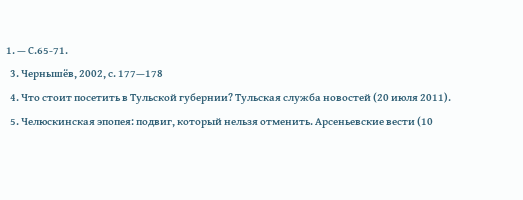1. — С.65-71.
  3. Чернышёв, 2002, с. 177—178
  4. Что стоит посетить в Тульской губернии? Тульская служба новостей (20 июля 2011).
  5. Челюскинская эпопея: подвиг, который нельзя отменить. Арсеньевские вести (10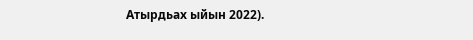Атырдьах ыйын 2022).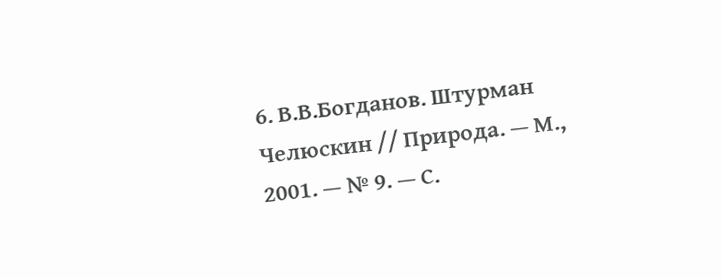6. В.В.Богданов. Штурман Челюскин // Природа. — М., 2001. — № 9. — С.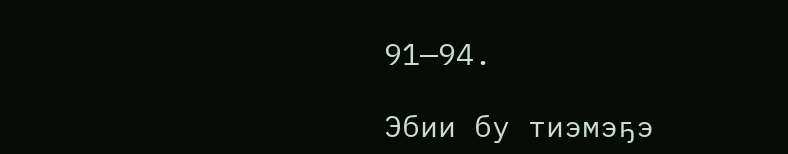91—94.

Эбии бу тиэмэҕэ